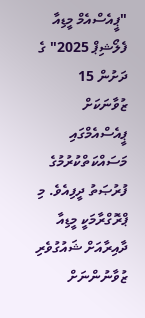"ޕީއެސްއެމް މީޑިއާ ފެލޯޝިޕް 2025" ގެ ދަށުން 15 ޒުވާނަކަށް ޕީއެސްއެމްގައި މަސައްކަތްކުރުމުގެ ފުރުޞަތު ދީފިއެވެ. މި ޕްރޮގްރާމަކީ މީޑިއާ ދާއިރާއަށް ޝައުގުވެރި ޒުވާނުންނަށް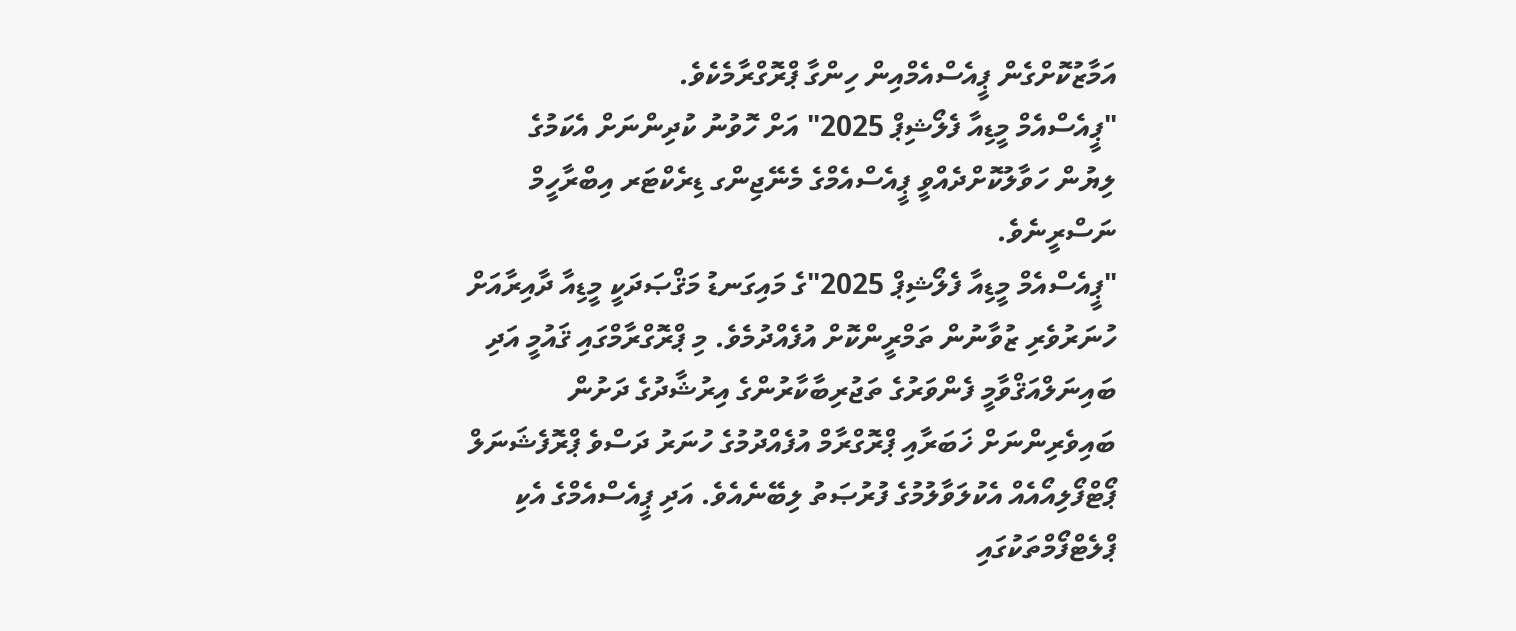އަމާޒުކޮށްގެން ޕީއެސްއެމްއިން ހިންގާ ޕްރޮގްރާމެކެވެ.
"ޕީއެސްއެމް މީޑިއާ ފެލޯޝިޕް 2025" އަށް ހޮވުނު ކުދިންނަށް އެކަމުގެ ލިޔުން ހަވާލުކޮށްދެއްވީ ޕީއެސްއެމްގެ މެނޭޖިންގ ޑިރެކްޓަރ އިބްރާހީމް ނަސްރީނެވެ.
"ޕީއެސްއެމް މީޑިއާ ފެލޯޝިޕް 2025"ގެ މައިގަނޑު މަޤްޞަދަކީ މީޑިއާ ދާއިރާއަށް ހުނަރުވެރި ޒުވާނުން ތަމްރީންކޮށް އުފެއްދުމެވެ. މި ޕްރޮގްރާމްގައި ޤައުމީ އަދި ބައިނަލްއަޤްވާމީ ފެންވަރުގެ ތަޖުރިބާކާރުންގެ އިރުޝާދުގެ ދަށުން ބައިވެރިންނަށް ޚަބަރާއި ޕްރޮގްރާމް އުފެއްދުމުގެ ހުނަރު ދަސްވެ ޕްރޮފެޝަނަލް ޕޯޓްފޯލިއޯއެއް އެކުލަވާލުމުގެ ފުރުޞަތު ލިބޭނެއެވެ. އަދި ޕީއެސްއެމްގެ އެކި ޕްލެޓްފޯމްތަކުގައި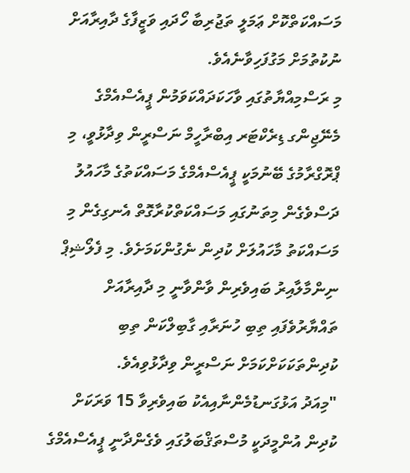މަސައްކަތްކޮށް ޢަމަލީ ތަޖުރިބާ ހޯދައި ވަޒީފާގެ ދާއިރާއަށް ނުކުތުމަށް މަގުފަހިވާނެއެވެ.
މި ރަސްމިއްޔާތުގައި ވާހަކަދައްކަވަމުން ޕީއެސްއެމްގެ މެނޭޖިންގ ޑިރެކްޓަރ އިބްރާހީމް ނަސްރީން ވިދާޅުވީ، މި ޕްރޮގްރާމުގެ ބޭނުމަކީ ޕީއެސްއެމްގެ މަސައްކަތުގެ މާހައުލު ދަސްވެގެން މިތަނުގައި މަސައްކަތްކުރާގޮތް އެނގިގެން މި މަސައްކަތު މާހައުލަށް ކުދިން ނެގުންކަމަށެވެ. މި ފެލޯޝިޕް ނިންމާލާއިރު ބައިވެރިން ވާންވާނީ މި ދާއިރާއަށް ތައްޔާރުވެފައި ތިބި ހުނަރާއި ގާބިލްކަން ތިބި ކުދިންތަކަކަށްކަމަށް ނަސްރީން ވިދާޅުވިއެވެ.
"މިއަދު އަޅުގަނޑުމެންނާއިއެކު ބައިވެރިވާ 15 ވަރަކަށް ކުދިން އުންމީދަކީ މުސްތަޤްބަލުގައި ވެގެންދާނީ ޕީއެސްއެމްގެ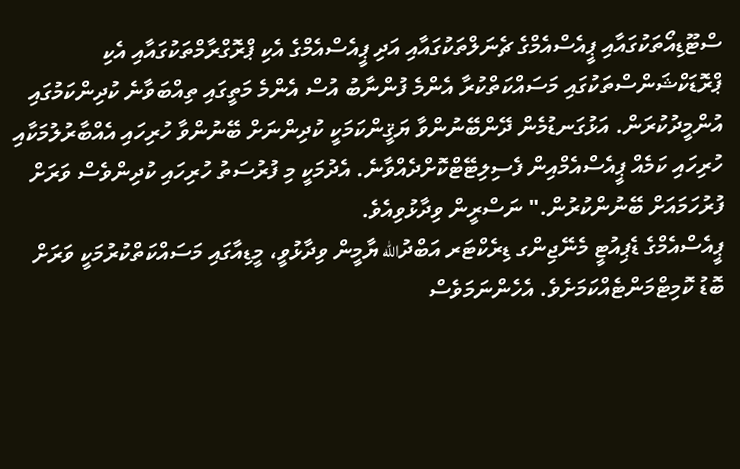ސްޓޫޑިއޯތަކުގައާއި ޕީއެސްއެމްގެ ޗެނަލްތަކުގައާއި އަދި ޕީއެސްއެމްގެ އެކި ޕްރޮގްރާމްތަކުގައާއި އެކި ޕްރޮޑަކްޝަންސްތަކުގައި މަސައްކަތްކުރާ އެންމެ ފުންނާބު އުސް އެންމެ މަތީގައި ތިއްބަވާނެ ކުދިންކަމުގައި އުންމީދުކުރަން. އަޅުގަނޑުމެން ދޭންބޭނުންވާ ޔަޤީންކަމަކީ ކުދިންނަށް ބޭނުންވާ ހުރިހައި އެއްބާރުލުމަކާއި ހުރިހައި ކަމެއް ޕީއެސްއެމްއިން ފެސިލިޓޭޓްކޮށްދެއްވާނެ. އެދުމަކީ މި ފުރުސަތު ހުރިހައި ކުދިންވެސް ވަރަށް ފުރުހަމައަށް ބޭނުންކުރުން." ނަސްރީން ވިދާޅުވިއެވެ.
ޕީއެސްއެމްގެ ޑެޕިއުޓީ މެނޭޖިންގ ޑިރެކްޓަރ އަބްދުالله ޔާމީން ވިދާޅުވީ، މީޑިއާގައި މަސައްކަތްކުރުމަކީ ވަރަށް ބޮޑު ކޮމިޓްމަންޓެއްކަމަށެވެ. އެހެންނަމަވެސް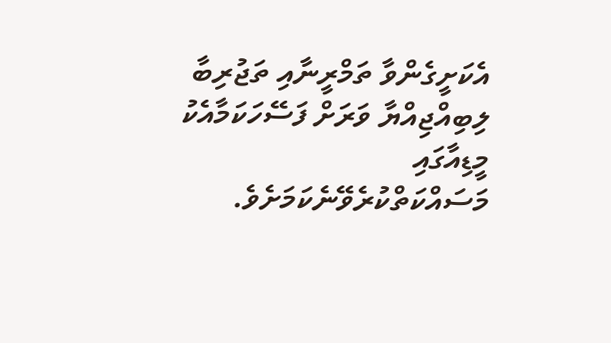އެކަށީގެންވާ ތަމްރީނާއި ތަޖުރިބާ ލިބިއްޖިއްޔާ ވަރަށް ފަސޭހަކަމާއެކު މީޑިއާގައި މަސައްކަތްކުރެވޭނެކަމަށެވެ.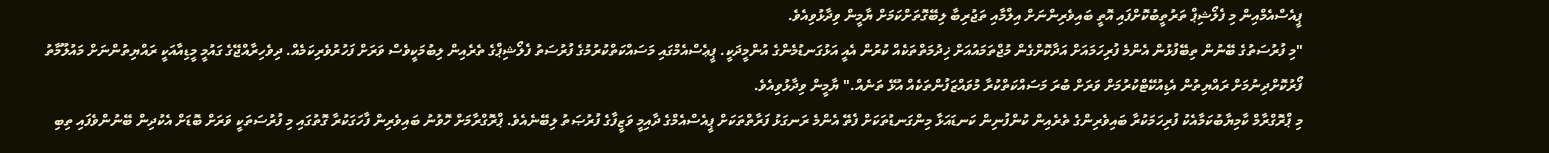ޕީއެސްއެމްއިން މި ފެލޯޝިޕް ތަރުތީބުކޮށްފައި އޮތީ ބައިވެރިންނަށް އިލްމާއި ތަޖުރިބާ ލިބޭގޮތަށްކަމަށް ޔާމީން ވިދާޅުވިއެވެ.
"މި ފުރުސަތުގެ ބޭނުން ތިބޭފުޅުން އެންމެ ފުރިހަމައަށް އަދާކޮށްގެން މުޖްތަމައުއަށް ޚިދުމަތްތަކެއް ކުރުން އެއީ އަޅުގަނޑުމެންގެ އުންމީދަކީ. ޕީޢެސްއެމްގައި މަސައްކަތްކުރުމުގެ ފުރުސަތު ފެލޯޝިޕްގެ ތެރެއިން ލިބުމަކީވެސް ވަރަށް ފަހުރުވެރިކަމެއް. ދިވެހިރާއްޖޭގެ ގައުމީ މީޑިއާއަކީ ރައްޔިތުންނަށް މައުލޫމާތު ފޯރުކޮށްދިނުމަށް ރައްޔިތުން އެޑިއުކޭޓްކުރުމަށް ވަރަށް ބުރަ މަސައްކަތްކުރާ މުވައްޒަފުންތަކެއް އުޅޭ ތަނެއް." ޔާމީން ވިދާޅުވިއެވެ.
މި ޕްރޮގްރާމް ކާމިޔާބުކަމާއެކު ފުރިހަމަކުރާ ބައިވެރިންގެ ތެރެއިން ކުންފުނިން ކަނޑައަޅާ މިންގަނޑުތަކަށް ފެތޭ އެންމެ ރަނގަޅު ފަރާތްތަކަށް ޕީއެސްއެމްގެ ދާއިމީ ވަޒީފާގެ ފުރުޞަތު ލިބޭނެއެވެ. ޕްރޮގްރާމަށް ހޮވުނު ބައިވެރިން ފާހަގަކުރާ ގޮތުގައި މި ފުރުސަތަކީ ވަރަށް ބޮޑަށް އެކުދިން ބޭނުންވެފައި ތިބި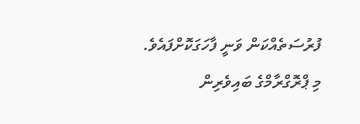ފުރުސަތެއްކަން ވަނީ ފާހަގަކޮށްފައެވެ.
މި ޕްރޮގްރާމްގެ ބައިވެރިން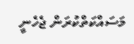މަސައްކަތްކުރަން ޖެހެނީ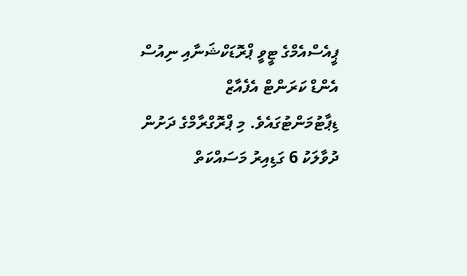ޕީއެސްއެމްގެ ޓީވީ ޕްރޮޑަކްޝަނާއި ނިއުސް އެންޑް ކަރަންޓް އެފެއާޒް ޑިޕާޓުމަންޓުގައެވެ. މި ޕްރޮގްރާމްގެ ދަށުން ދުވާލަކު 6 ގަޑިއިރު މަސައްކަތް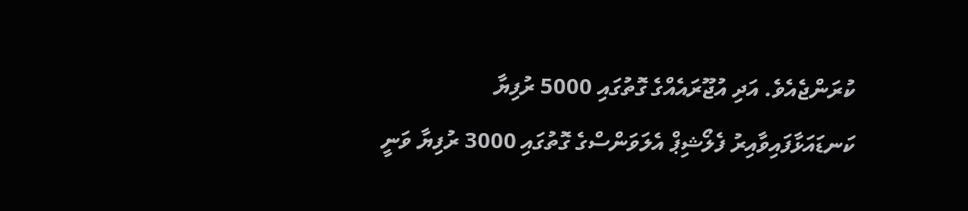ކުރަންޖެއެވެ. އަދި އުޖޫރައެއްގެ ގޮތުގައި 5000 ރުފިޔާ ކަނޑައަޅާފައިވާއިރު ފެލޯޝިޕް އެލަވަންސްގެ ގޮތުގައި 3000 ރުފިޔާ ވަނީ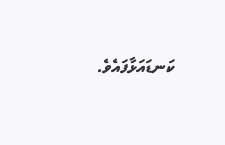ކަނޑައަޅާފައެވެ.